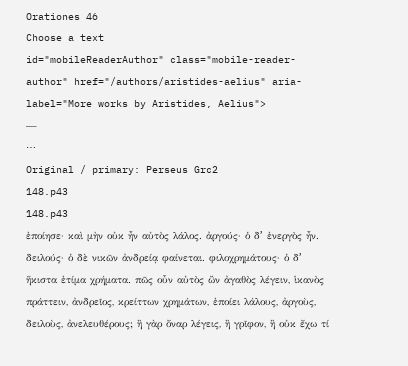Orationes 46
Choose a text
id="mobileReaderAuthor" class="mobile-reader-author" href="/authors/aristides-aelius" aria-label="More works by Aristides, Aelius">
—
⋯
Original / primary: Perseus Grc2
148.p43
148.p43
ἐποίησε· καὶ μὴν οὐκ ἦν αὐτὸς λάλος. ἀργούς· ὁ δʼ ἐνεργὸς ἦν. δειλούς· ὁ δὲ νικῶν ἀνδρείᾳ φαίνεται. φιλοχρημάτους· ὁ δʼ ἥκιστα ἐτίμα χρήματα. πῶς οὖν αὐτὸς ὢν ἀγαθὸς λέγειν, ἱκανὸς πράττειν, ἀνδρεῖος, κρείττων χρημάτων, ἐποίει λάλους, ἀργοὺς, δειλοὺς, ἀνελευθέρους; ἢ γὰρ ὄναρ λέγεις, ἢ γρῖφον, ἢ οὐκ ἔχω τί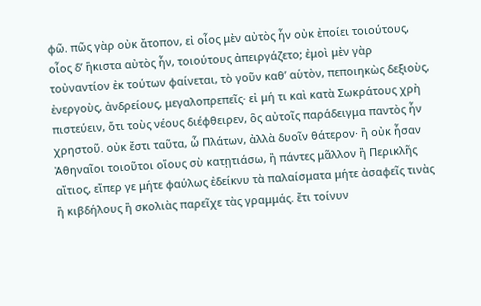φῶ. πῶς γὰρ οὐκ ἄτοπον, εἰ οἷος μὲν αὐτὸς ἦν οὐκ ἐποίει τοιούτους, οἷος δʼ ἥκιστα αὐτὸς ἦν, τοιούτους ἀπειργάζετο; ἐμοὶ μὲν γὰρ τοὐναντίον ἐκ τούτων φαίνεται, τὸ γοῦν καθʼ αὑτὸν, πεποιηκὼς δεξιοὺς, ἐνεργοὺς, ἀνδρείους, μεγαλοπρεπεῖς· εἰ μή τι καὶ κατὰ Σωκράτους χρὴ πιστεύειν, ὅτι τοὺς νέους διέφθειρεν, ὃς αὐτοῖς παράδειγμα παντὸς ἦν χρηστοῦ. οὐκ ἔστι ταῦτα, ὦ Πλάτων, ἀλλὰ δυοῖν θάτερον· ἢ οὐκ ἦσαν Ἀθηναῖοι τοιοῦτοι οἵους σὺ κατῃτιάσω, ἢ πάντες μᾶλλον ἢ Περικλῆς αἴτιος, εἴπερ γε μήτε φαύλως ἐδείκνυ τὰ παλαίσματα μήτε ἀσαφεῖς τινὰς ἢ κιβδήλους ἢ σκολιὰς παρεῖχε τὰς γραμμάς. ἔτι τοίνυν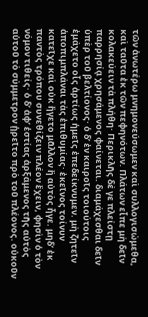τῶν ἀνωτέρω μνημονεύσωμεν καὶ συλλογισώμεθα, καὶ ταῦτα ἐκ τῶν πεφηνότων. Πλάτων εἶπε μὴ δεῖν κολακεύειν τὰ πλήθη· Περικλῆς δέ γε πλείστῃ παρρησίᾳ χρησάμενος φαίνεται. διαμάχεσθαι δεῖν ὑπὲρ τοῦ βελτίονος· ὁ δʼ ἐν καιροῖς τοιούτοις ἐμάχετο οἷς ἀρτίως ἡμεῖς ἐπεδείκνυμεν. μὴ ζητεῖν ἀποπιμπλάναι τὰς ἐπιθυμίας· ἐκεῖνος τοίνυν κατεῖχε καὶ οὐκ ἤγετο μᾶλλον ἢ αὐτὸς ἦγε. μηδʼ ἐκ παντὸς τρόπου συνεθίζειν πλέον ἔχειν, φησὶν ὁ τὸν νόμον τιθείς· ὁ δʼ ἀφʼ ἑστίας ἀρξάμενος τῆς αὐτὸς αὑτοῦ τὸ σύμμετρον ᾑρεῖτο πρὸ τοῦ πλέονος. οὐκοῦν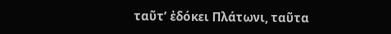ταῦτʼ ἐδόκει Πλάτωνι, ταῦτα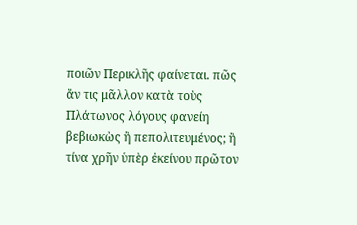ποιῶν Περικλῆς φαίνεται. πῶς ἄν τις μᾶλλον κατὰ τοὺς Πλάτωνος λόγους φανείη βεβιωκὼς ἢ πεπολιτευμένος; ἢ τίνα χρῆν ὑπὲρ ἐκείνου πρῶτον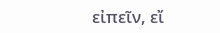εἰπεῖν, εἴ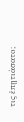τις ἐπῃτιάσατο;